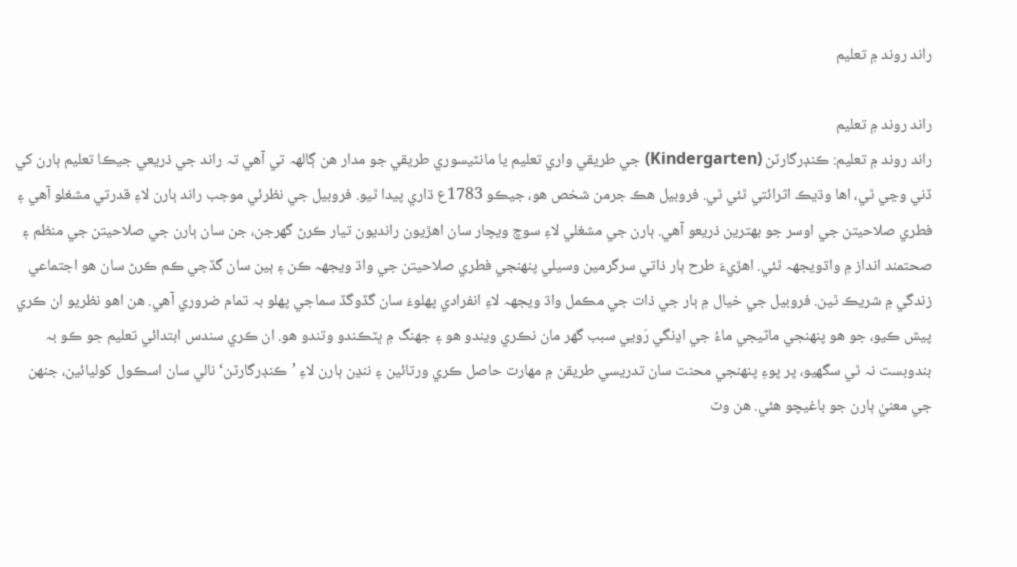راند روند ۾ تعليم

راند روند ۾ تعليم
راند روند ۾ تعليم: ڪنڊرگارٽن (Kindergarten) جي طريقي واري تعليم يا مانٽيسوري طريقي جو مدار هن ڳالھہ تي آهي تہ راند جي ذريعي جيڪا تعليم ٻارن کي ڏني وڃي ٿي، اها وڌيڪ اثرائتي ٿئي ٿي. فروبيل هڪ جرمن شخص هو، جيڪو 1783ع ڌاري پيدا ٿيو. فروبيل جي نظرئي موجب راند ٻارن لاءِ قدرتي مشغلو آهي ۽ فطري صلاحيتن جي اوسر جو بھترين ذريعو آهي. ٻارن جي مشغلي لاءِ سوچ ويچار سان اهڙيون رانديون تيار ڪرڻ گهرجن، جن سان ٻارن جي صلاحيتن جي منظم ۽ صحتمند انداز ۾ واڌويجهہ ٿئي. اهڙيءَ طرح ٻار ذاتي سرگرمين وسيلي پنھنجي فطري صلاحيتن جي واڌ ويجهہ ڪن ۽ ٻين سان گڏجي ڪم ڪرڻ سان هو اجتماعي زندگي ۾ شريڪ ٿين. فروبيل جي خيال ۾ ٻار جي ذات جي مڪمل واڌ ويجهہ لاءِ انفرادي پهلوءَ سان گڏوگڏ سماجي پهلو بہ تمام ضروري آهي. هن اهو نظريو ان ڪري پيش ڪيو، جو هو پنھنجي ماٽيجي ماءُ جي اڍنگي رَويي سبب گهر مان نڪري ويندو هو ۽ جهنگ ۾ ڀٽڪندو وتندو هو. ان ڪري سندس ابتدائي تعليم جو ڪو بہ بندوبست نہ ٿي سگهيو، پر پوءِ پنھنجي محنت سان تدريسي طريقن ۾ مهارت حاصل ڪري ورتائين ۽ ننڍن ٻارن لاءِ ’ڪنڊرگارٽن‘ نالي سان اسڪول کوليائين، جنهن جي معنيٰ ٻارن جو باغيچو هئي. هن وٽ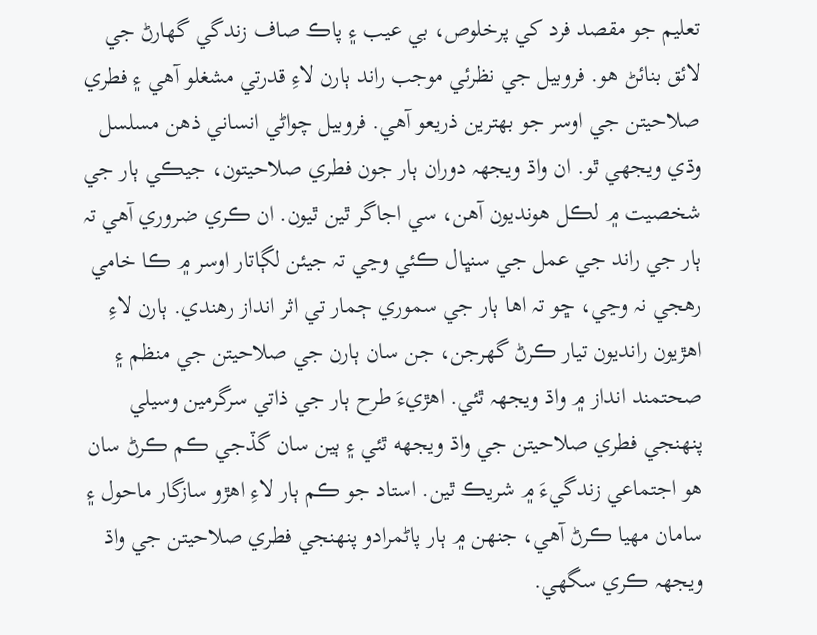تعليم جو مقصد فرد کي پرخلوص، بي عيب ۽ پاڪ صاف زندگي گهارڻ جي لائق بنائڻ هو. فروبيل جي نظرئي موجب راند ٻارن لاءِ قدرتي مشغلو آهي ۽ فطري صلاحيتن جي اوسر جو بھترين ذريعو آهي. فروبيل چواڻي انساني ذهن مسلسل وڌي ويجهي ٿو. ان واڌ ويجهہ دوران ٻار جون فطري صلاحيتون، جيڪي ٻار جي شخصيت ۾ لڪل هونديون آهن، سي اجاگر ٿين ٿيون. ان ڪري ضروري آهي تہ ٻار جي راند جي عمل جي سنڀال ڪئي وڃي تہ جيئن لڳاتار اوسر ۾ ڪا خامي رهجي نہ وڃي، ڇو تہ اها ٻار جي سموري ڄمار تي اثر انداز رهندي. ٻارن لاءِ اهڙيون رانديون تيار ڪرڻ گهرجن، جن سان ٻارن جي صلاحيتن جي منظم ۽ صحتمند انداز ۾ واڌ ويجهہ ٿئي. اهڙيءَ طرح ٻار جي ذاتي سرگرمين وسيلي پنھنجي فطري صلاحيتن جي واڌ ويجهه ٿئي ۽ ٻين سان گڏجي ڪم ڪرڻ سان هو اجتماعي زندگيءَ ۾ شريڪ ٿين. استاد جو ڪم ٻار لاءِ اهڙو سازگار ماحول ۽ سامان مهيا ڪرڻ آهي، جنهن ۾ ٻار پاڻمرادو پنھنجي فطري صلاحيتن جي واڌ ويجهہ ڪري سگهي.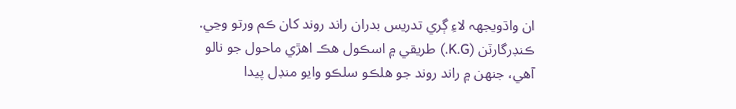ان واڌويجهہ لاءِ ڳري تدريس بدران راند روند کان ڪم ورتو وڃي.
ڪنڊرگارٽن (K.G.) طريقي ۾ اسڪول هڪ اهڙي ماحول جو نالو آهي، جنهن ۾ راند روند جو هلڪو سلڪو وايو منڊل پيدا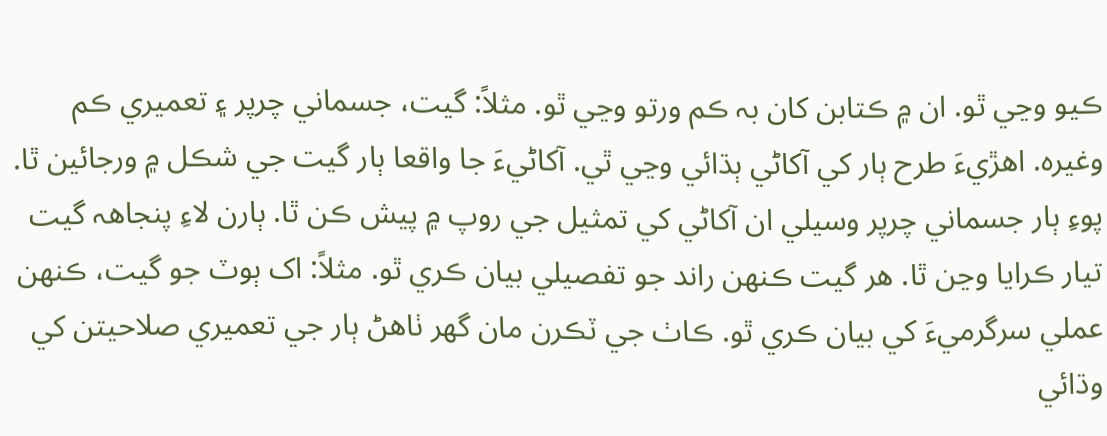ڪيو وڃي ٿو. ان ۾ ڪتابن کان بہ ڪم ورتو وڃي ٿو. مثلاً: گيت، جسماني چرپر ۽ تعميري ڪم وغيرہ. اهڙيءَ طرح ٻار کي آکاڻي ٻڌائي وڃي ٿي. آکاڻيءَ جا واقعا ٻار گيت جي شڪل ۾ ورجائين ٿا. پوءِ ٻار جسماني چرپر وسيلي ان آکاڻي کي تمثيل جي روپ ۾ پيش ڪن ٿا. ٻارن لاءِ پنجاھہ گيت تيار ڪرايا وڃن ٿا. هر گيت ڪنهن راند جو تفصيلي بيان ڪري ٿو. مثلاً: اک ٻوٽ جو گيت، ڪنهن عملي سرگرميءَ کي بيان ڪري ٿو. ڪاٺ جي ٽڪرن مان گهر ٺاهڻ ٻار جي تعميري صلاحيتن کي وڌائي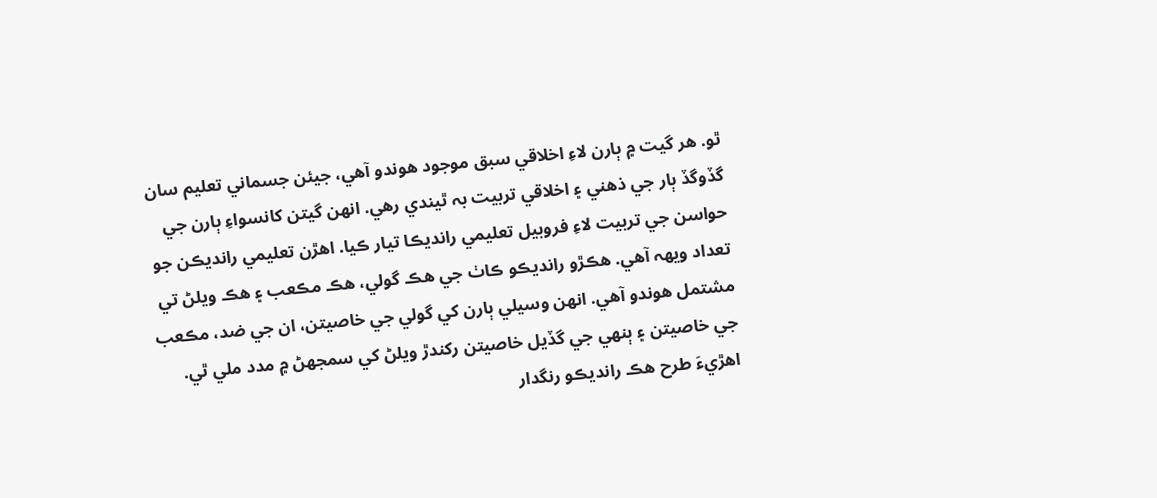ٿو. هر گيت ۾ ٻارن لاءِ اخلاقي سبق موجود هوندو آهي، جيئن جسماني تعليم سان گڏوگڏ ٻار جي ذهني ۽ اخلاقي تربيت بہ ٿيندي رهي. انهن گيتن کانسواءِ ٻارن جي حواسن جي تربيت لاءِ فروبيل تعليمي رانديڪا تيار ڪيا. اهڙن تعليمي رانديڪن جو تعداد ويھہ آهي. هڪڙو رانديڪو ڪاٺ جي هڪ گولي، هڪ مڪعب ۽ هڪ ويلڻ تي مشتمل هوندو آهي. انهن وسيلي ٻارن کي گولي جي خاصيتن، ان جي ضد، مڪعب جي خاصيتن ۽ ٻنهي جي گڏيل خاصيتن رکندڙ ويلڻ کي سمجهڻ ۾ مدد ملي ٿي. اهڙيءَ طرح هڪ رانديڪو رنگدار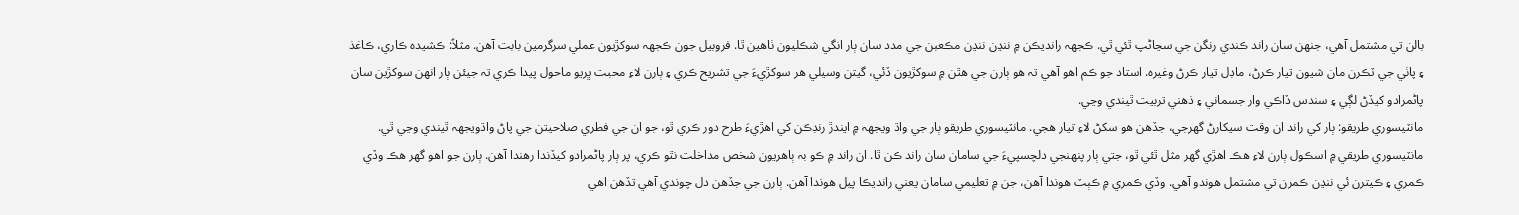بالن تي مشتمل آهي، جنهن سان راند ڪندي رنگن جي سڃاڻپ ٿئي ٿي. ڪجهہ رانديڪن ۾ ننڍن ننڍن مڪعبن جي مدد سان ٻار انگي شڪليون ٺاهين ٿا. فروبيل جون ڪجهہ سوکڙيون عملي سرگرمين بابت آهن. مثلاً: ڪشيدہ ڪاري، ڪاغذ ۽ پاٺي جي ٽڪرن مان شيون تيار ڪرڻ، ماڊل تيار ڪرڻ وغيرہ. استاد جو ڪم اهو آهي تہ هو ٻارن جي هٿن ۾ سوکڙيون ڏئي، گيتن وسيلي هر سوکڙيءَ جي تشريح ڪري ۽ ٻارن لاءِ محبت ڀريو ماحول پيدا ڪري تہ جيئن ٻار انهن سوکڙين سان پاڻمرادو کيڏڻ لڳي ۽ سندس ڏاڪي وار جسماني ۽ ذهني تربيت ٿيندي وڃي.
مانٽيسوري طريقو: ٻار کي راند ان وقت سيکارڻ گهرجي، جڏهن هو سکڻ لاءِ تيار هجي. مانٽيسوري طريقو ٻار جي واڌ ويجهہ ۾ ايندڙ رنڊڪن کي اهڙيءَ طرح دور ڪري ٿو، جو ان جي فطري صلاحيتن جي پاڻ واڌويجهہ ٿيندي وڃي ٿي. مانٽيسوري طريقي ۾ اسڪول ٻارن لاءِ هڪ اهڙي گهر مثل ٿئي ٿو، جتي ٻار پنھنجي دلچسپيءَ جي سامان سان راند ڪن ٿا. ان راند ۾ ڪو بہ ٻاهريون شخص مداخلت نٿو ڪري، پر ٻار پاڻمرادو کيڏندا رهندا آهن. ٻارن جو اهو گهر هڪ وڏي ڪمري ۽ ڪيترن ئي ننڍن ڪمرن تي مشتمل هوندو آهي. وڏي ڪمري ۾ ڪٻٽ هوندا آهن، جن ۾ تعليمي سامان يعني رانديڪا پيل هوندا آهن. ٻارن جي جڏهن دل چوندي آهي تڏهن اهي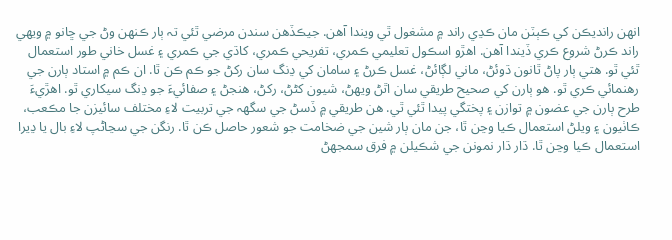انهن رانديڪن کي ڪٻٽن مان ڪڍي راند ۾ مشغول ٿي ويندا آهن. جيڪڏهن سندن مرضي ٿئي تہ ٻار ڪنهن وڻ جي ڇانو ۾ ويهي راند ڪرڻ شروع ڪري ڏيندا آهن. اهڙو اسڪول تعليمي ڪمري، تفريحي ڪمري، کاڌي جي ڪمري ۽ غسل خاني طور استعمال ٿئي ٿو. هتي ٻار پاڻ ٿانون ڌوئڻ، ماني لڳائڻ، غسل ڪرڻ ۽ سامان کي ڍنگ سان رکڻ جو ڪم ڪن ٿا. ان ڪم ۾ استاد ٻارن جي رهنمائي ڪري ٿو. هو ٻارن کي صحيح طريقي سان اٿڻ ويهڻ، شيون کڻڻ، رکڻ، هنجڻ ۽ صفائيءَ جو ڍنگ سيکاري ٿو. اهڙيءَ طرح ٻارن جي عضون ۾ توازن ۽ پختگي پيدا ٿئي ٿي. هن طريقي ۾ ڏسڻ جي سگهہ جي تربيت لاءِ مختلف سائيزن جا مڪعب، ڪاٺيون ۽ ويلڻ استعمال ڪيا وڃن ٿا، جن مان ٻار شين جي ضخامت جو شعور حاصل ڪن ٿا. رنگن جي سڃاڻپ لاءِ بال يا ڍيرا استعمال ڪيا وڃن ٿا. ڌار ڌار نمونن جي شڪيلن ۾ فرق سمجهڻ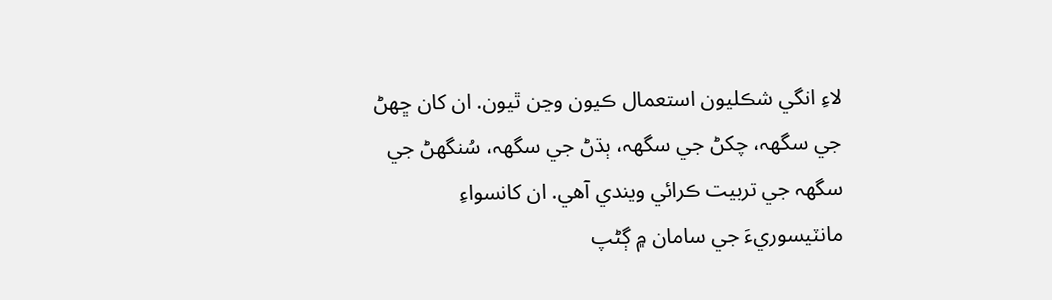لاءِ انگي شڪليون استعمال ڪيون وڃن ٿيون. ان کان ڇھڻ جي سگهہ، چکڻ جي سگهہ، ٻڌڻ جي سگهہ، سُنگهڻ جي سگهہ جي تربيت ڪرائي ويندي آهي. ان کانسواءِ مانٽيسوريءَ جي سامان ۾ ڳڻپ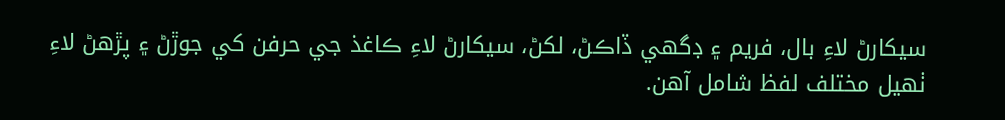سيکارڻ لاءِ بال، فريم ۽ ڊگهي ڏاڪڻ، لکڻ، سيکارڻ لاءِ ڪاغذ جي حرفن کي جوڙڻ ۽ پڙهڻ لاءِ ٺهيل مختلف لفظ شامل آهن.